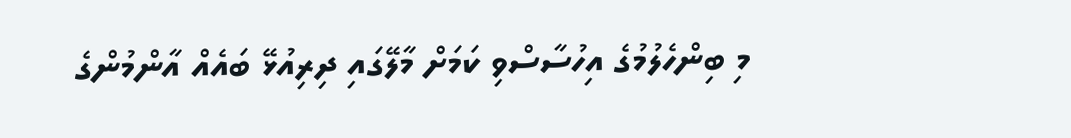މި ބިންހެލުމުގެ އިހުސާސްވި ކަމަށް މާލޭގައި ދިރިއުޅޭ ބައެއް އާންމުންގެ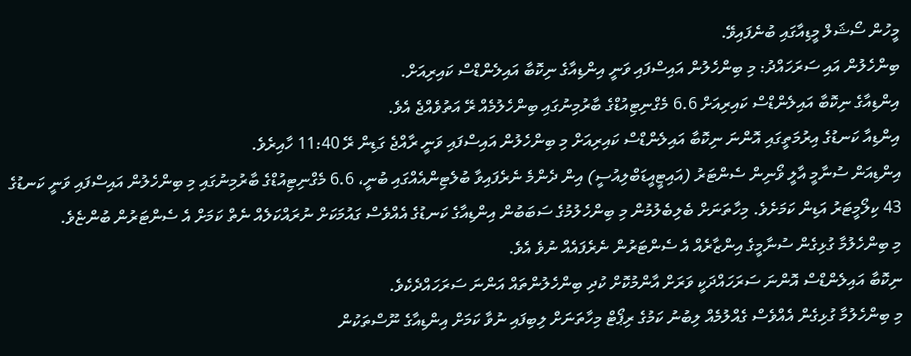މީހުން ސޯޝަލް މީޑިއާގައި ބުނެފައިވޭ.
ބިންހެލުން އައި ސަރަހައްދު: މި ބިންހެލުން އައިސްފައި ވަނީ އިންޑިއާގެ ނިކޮބާ އައިލެންޑްސް ކައިރިއަށް.
އިންޑިއާގެ ނިކޮބާ އައިލެންޑްސް ކައިރިއަށް 6.6 މެގްނިޓިއުޑްގެ ބާރުމިނުގައި ބިންހެލުމެއް ރޭ އަތުވެއްޖެ އެވެ.
އިންޑިއާ ކަނޑުގެ އިރުމަތީގައި އޮންނަ ނިކޮބާ އައިލެންޑްސް ކައިރިއަށް މި ބިންހެލުން އައިސްފައި ވަނީ ރާއްޖެ ގަޑިން ރޭ 11:40 ހާއިރެވެ.
އިންޑިއަން ސުނާމީ އާލީ ވޯނިން ސެންޓަރު (އައިޓީއީޑަބްލިއުސީ) އިން ދެންމެ ނެރެފައިވާ ބުލެޓިންއެއްގައި ބުނީ، 6.6 މެގްނިޓިއުޑްގެ ބާރުމިނުގައި މި ބިންހެލުން އައިސްފައި ވަނީ ކަނޑުގެ 43 ކިލޯމީޓަރު އަޑިން ކަމަށެވެ. މިހާތަނަށް ބެލިބެލުމުން މި ބިންހެލުމުގެ ސަބަބުން އިންޑިއާގެ ކަނޑުގެ އެއްވެސް ގައުމަކަށް ނުރައްކަލެއް ނެތް ކަމަށް އެ ސެންޓަރުން ބުންޏެވެ.
މި ބިންހެލުމާ ގުޅިގެން ސުނާމީގެ އިންޒާރެއް އެ ސެންޓަރުން ނެރެފައެއް ނުވެ އެވެ.
ނިކޮބާ އައިލެންޑްސް އޮންނަ ސަރަހައްދަކީ ވަރަށް އާންމުކޮށް ކުދި ބިންހެލުންތައް އަންނަ ސަރަހައްދެކެވެ.
މި ބިންހެލުމާ ގުޅިގެން އެއްވެސް ގެއްލުމެއް ލިބުނު ކަމުގެ ރިޕޯޓް މިހާތަނަށް ލިބިފައި ނުވާ ކަމަށް އިންޑިއާގެ ނޫސްތަކުން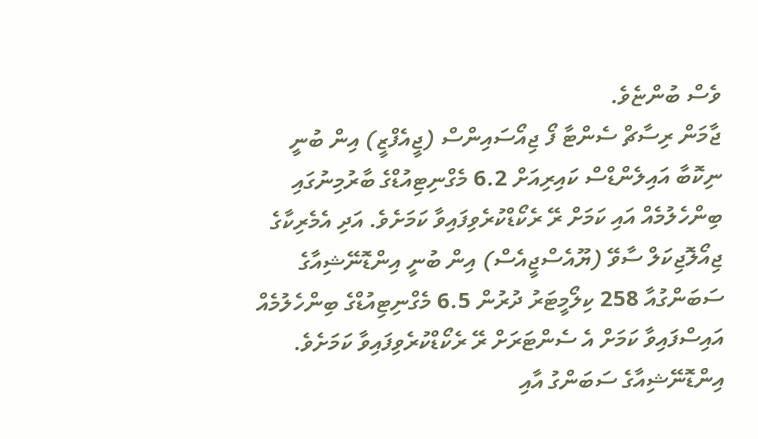ވެސް ބުންޏެވެ.
ޖާމަން ރިސާޗް ސެންޓާ ފޯ ޖިއޯސައިންސް (ޖީއެފްޒީ) އިން ބުނީ ނިކޮބާ އައިލެންޑްސް ކައިރިއަށް 6.2 މެގްނިޓިއުޑްގެ ބާރުމިނުގައި ބިންހެލުމެއް އައި ކަމަށް ރޭ ރެކޯޑްކުރެވިފައިވާ ކަމަށެވެ. އަދި އެމެރިކާގެ ޖިއޯލޮޖިކަލް ސާވޭ (ޔޫއެސްޖީއެސް) އިން ބުނީ އިންޑޮނޭޝިއާގެ ސަބަންގުއާ 258 ކިލޯމީޓަރު ދުރުން 6.5 މެގްނިޓިއުޑްގެ ބިންހެލުމެއް އައިސްފައިވާ ކަމަށް އެ ސެންޓަރަށް ރޭ ރެކޯޑްކުރެވިފައިވާ ކަމަށެވެ.
އިންޑޮނޭޝިއާގެ ސަބަންގު އާއި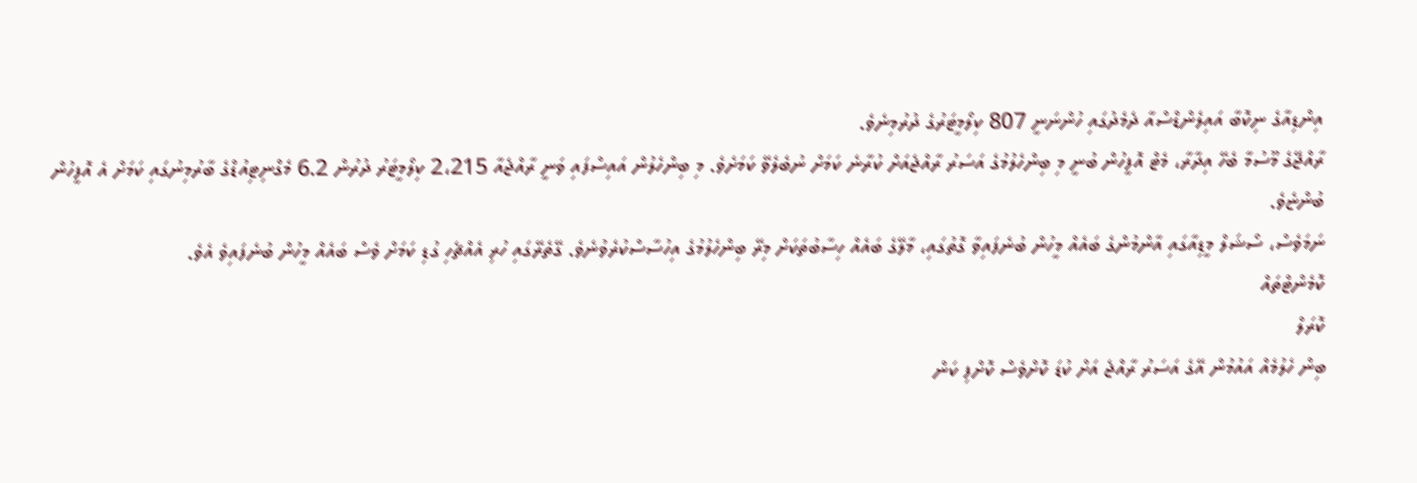އިންޑިއާގެ ނިކޮބާ އައިލެންޑްސްއާ ދެމެދުގައި ހުންނަނީ 807 ކިލޯމީޓަރުގެ ދުރުމިނެވެ.
ރާއްޖޭގެ މޫސުމާ ބެހޭ އިދާރާ، މެޓް އޮފީހުން ބުނީ މި ބިންހެލުމުގެ އަސަރު ރާއްޖެއަށް ކުރާނެ ކަމަށް ނުބެލެވޭ ކަމަށެވެ. މި ބިންހެލުން އައިސްފައި ވަނީ ރާއްޖެއާ 2،215 ކިލޯމީޓަރު ދުރުން 6.2 މެގްނިޓިއުޑްގެ ބާރުމިނުގައި ކަމަށް އެ އޮފީހުން ބުންޏެވެ.
ނަމަވެސް، ސޯޝަލް މީޑިއާގައި އާންމުންގެ ބައެއް މީހުން ބުނެފައިވާ ގޮތުގައި، މާލޭގެ ބައެއް ހިސާބުތަކަށް މިރޭ ބިންހެލުމުގެ އިހުސާސްކުރެވުނެވެ. ގޭތެރޭގައި ހުރި އެއްޗެހި ގުޑި ކަމަށް ވެސް ބައެއް މީހުން ބުނެފައިވެ އެވެ.
ކޮމެންޓްތައް
ކޮރަލް
ބިން ހެލުމެއް އައުމުން އޭގެ އަސަރު ރާއްޖެ އަށް ކުޑަ ކޮށްވެސް ކޮށްފި ކަން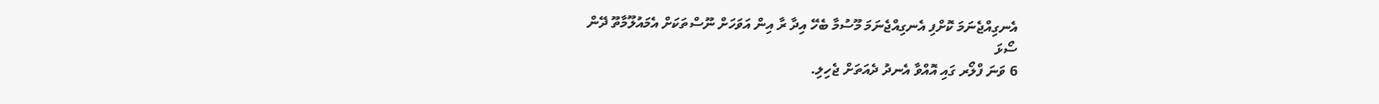އެނގިއްޖެނަމަ ކޮށްފި އެނގިއްޖެނަމަ މޫސުމާ ބެހޭ އިދާ ރާ އިން އަވަހަށް ނޫސްތަކަށް އެމައުލޫމާތޫ ދޭން
ސޯޅަ
6 ވަނަ ފްލޯރ ގައި އޮއްވާ އެނދު ދެއަތަށް ޖެހިލި.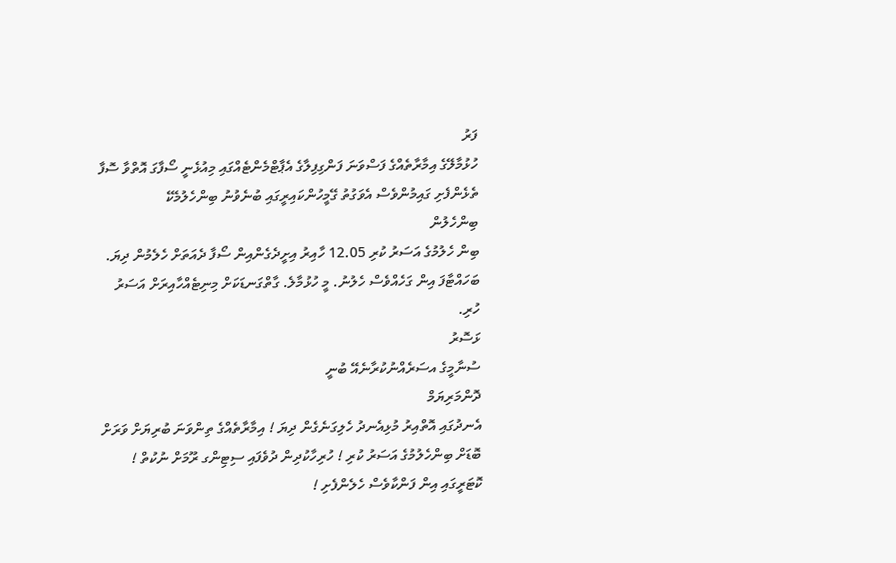ފަރު
ހުޅުމާލޭގެ އިމާރާތެއްގެ ފަސްވަނަ ފަންގިފިލާގެ އެޕާޓްމެންޓެއްގައި މިއުޅެނީ ސޯފާގަ އޮތްވާ ސޮފާ ތެޅެންފެށި ގައިމުންވެސް އެވަގުތު ގޭމީހުންކައިރީގައި ބުނެވުނު ބިންހެލުމެކޭ
ބިންހެލުން
ބިން ހެލުމުގެ އަސަރު ކުރި 12.05 ހާއިރު އިށީދެގެންއިން ސޯފާ ދެއަތަށް ހެލެމުން ދިޔަ. ބަހައްޓާފަ އިން ގަހެއްވެސް ހެލުނު. މީ ހުޅުމާލެ. ގާތްގަނޑަކަށް މިނިޓެއްހާއިރަށް އަސަރު ހުރި.
ޅަސޮރު
ސުނާމީގެ އސަރެއްނުކުރާނެއޭ ބުނީ
ދޮންމަރިޔަމް
އެނދުގައި އޮތްއިރު މުޅިއެނދު ހެލިގަނެގެން ދިޔަ ! އިމާރާތެއްގެ ތިންވަނަ ބުރިޔަށް ވަރަށް ބޮޑަށް ބިންހެލުމުގެ އަސަރު ކުރި ! ހުރިހާކުދިން ދުވެފައި ސިޓިންގ ރޫމަށް ނުކުތް ! ކޮޓަރީގައި އިން ފަންކާވެސް ހެލެންފެށި !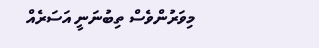މިވަރުންވެސް ތިބުނަނީ އަސަރެއް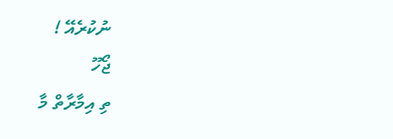ނުކުރެއޭ !
ޖޯހޫ
ތި އިމާރާތް މާ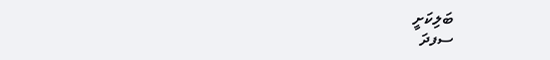ބަލިކަށީ
ސފދަ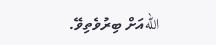اللهއަށް ބިރުވެތިވޭ.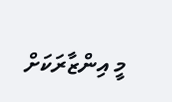މީ އިންޒާރަކަށް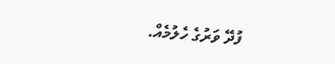ފުދޭ ވަރުގެ ހެލުމެއް.